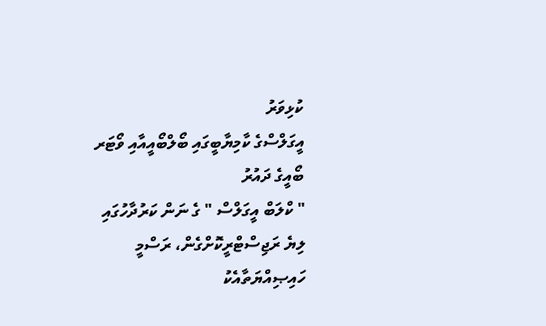ކުޅިވަރު
އީގަލްސްގެ ކާމިޔާބީގައި ބޯލްބޯއީއާއި ވޯޓަރ ބޯއީގެ ދައުރު
" ކްލަބް އީގަލްސް " ގެ ނަން ކަރުދާހުގައި ލިޔެ ރަޖިސްޓްރީކޮށްގެން، ރަސްމީ ހައިޞިއްޔަތާއެކު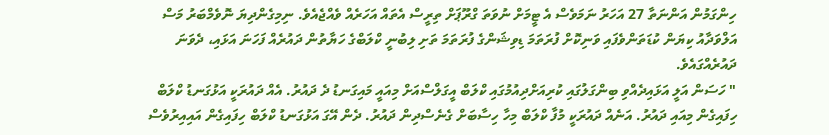ހިންގަމުން އަންނަތާ 27 އަހަރު ނަމަވެސް އެ ޓީމަށް ނުވަތަ ގްރޫޕަށް ތިރީސް އެތައް އަހަރެއް ވެއްޖެއެވެ. ނިމިގެންދިޔަ ނޮވެމްބަރު މަސް އަލްވަދާއު ކިޔަން ކުޑަތަންވެފައި ވަނިކޮށް ފުރަތަމަ ޑިވިޝަންގެ ފުރަތަމަ ތަށި ލިބުނީ ކްލަބްގެ ހަޔާތުން ދައުރެއް ފަހަނަ އަޅައި، ދެވަނަ ދައުރެއްގައެވެ.
" ހަސަން އަލީ އަޅައިދެއްވި ބިންގަލުގައި ކުރިއަށްދިއުމުގައި ކްލަބް އީގަލްސްއަށް މިއައީ މައިގަނޑު ދެ ދައުރު. އެއް ދައުރަކީ އަޅުގަނޑު ކްލަބް ހިފައިގެން މިއައި ދައުރު. އަނެއް ދައުރަކީ މުފާ ކްލަބް މިހާ ހިސާބަށް ގެނެސްދިން ދައުރު. ދެން އޭގަ އަޅުގަނޑު ކްލަބް ހިފައިގެން އައިއިރުވެސް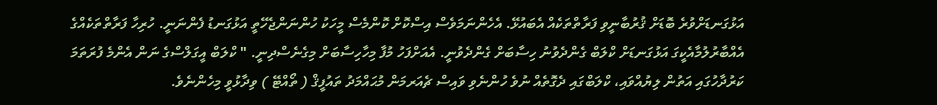އަޅުގަނޑަށްވުރެ ބޮޑަށް ޤުރުބާނީވި ފަރާތްތަކެއް އެބައުޅޭ. އެހެންނަމަވެސް އިސްކޮށް ކޮންމެސް މީހަކު ހުންނަންޖެހޭތީ އަޅުގަނޑު ފެންނަނީ. ހުރިހާ ފަރާތްތަކެއްގެ އެއްބާރުލުމާއެކީގަ އަޅުގަނޑަށް ކްލަބް ގެންދެވުނު ހިސާބަށް ގެންދެވުނީ. އެއަށްފަހު މުފާ މިހާހިސާބަށް މިގެނެސްދިނީ. " ކްލަބް އީގަލްސްގެ ނަން އެންމެ ފުރަތަމަ ކަރުދާހުގައި އަތުން ލިޔުއްވައި، ކްލަބްގައި ދެގޮތެއް ނުވެ ހުންނެވި ވައިސް ޗެއަރމަން މުޙައްމަދު ތައުފީޤް ( ތޯއްޓޭ ) ވިދާޅުވީ މިހެންނެވެ.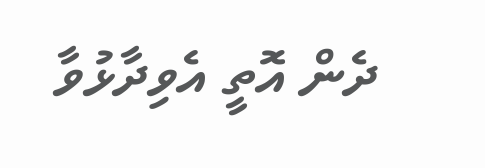ދެން އޮތީ އެވިދާޅުވާ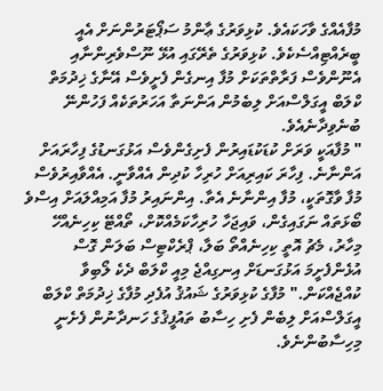މުފާއެއްގެ ވާހަކައެވެ. ކުޅިވަރުގެ ޢާންމު ސަޕޯޓަރުންނަށް އެއީ ބީރެއްޓިއްސެކެވެ. ކުޅިވަރުގެ ތެރޭގައި އުޅޭ ނޫސްވެރިންނާއި އެނޫންވެސް ފަރާތްތަކަށް މުފާ އިނގެން ފެށީވެސް އޭނާގެ ޚިދުމަތް ކްލަބް އީގަލްސްއަށް ލިބެމުން އަންނަތާ އަހަރުތަކެއް ފަހުންނޭ ބުނެވިދާނެއެވެ.
" މުފާއަކީ ވަރަށް ކުޑަކުޑައިރުން ފެށިގެންވެސް އަޅުގަނޑުގެ ފިހާރައަށް އަންނާނެ. ފިހާރަ ކައިރިއަށް ހުރިހާ ކުދިން އެއްވާނީ. އެއްވާއިރުވެސް މުފާ ވާގޮތަކީ، މުފާ އިންނާނެ އެތާ. އިންނައިރު މުފާ އަމިއްލައަށް އިސްވެ ބޯޅަތައް ނަގައިގެން، ވައިޖަހާ ހުރިހާކަމެއްކޮށް، ތޯއްޓޭ ކިހިނެއްހޭ މިހާރު، މެޗު އޮތީ ކިހިނެއްތޯ ބަލާ، ޕްރެކްޓިސް ބަލަން ގޮސް އުޅެންފެށީމަ އަޅުގަނޑަށް އިނގިއްޖެ މިއީ ކްލަބް ދެކެ ލޯބިވާ ކުއްޖެއްކަން." މުފާގެ ކުޅިވަރުގެ ޝައުޤު އުފެދި މުފާގެ ޚިދުމަތް ކްލަބް އީގަލްސްއަށް ލިބެން ފެށި ހިސާބު ތައުފީޤުގެ ހަނދާނުން ފެށެނީ މިހިސާބުންނެވެ.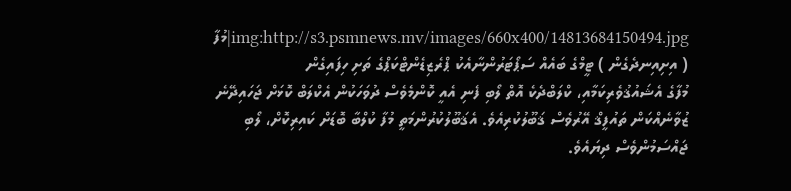img:http://s3.psmnews.mv/images/660x400/14813684150494.jpg|މުފާ ( އިށިއިނދެގެން ) ޓީމްގެ ބައެއް ސަޕޯޓަރުންނާއެކު ޕްރެޒިޑެންޓްކަޕްގެ ތަށި ހިފައިގެން
މުފާގެ އެޝައުޤުވެރިކަމާއި، ކްލަބްދެކެ އޮތް ލޯބި ފެނި އެއީ ކޮންމެވެސް ދުވަހަކުން އެކްލަބް ކޮޅަށް ޖަހައިދޭނެ ޒުވާނެއްކަން ތައުފީޤް އޭރުވެސް ޤަބޫލުކުރިއެވެ. އެޤަބޫލުކުރުންމަތީ މުފާ ކުލްބާ ބޮޑަށް ކައިރިކޮށް، ލޯބި ޖައްސަމުންވެސް ދިޔައެވެ.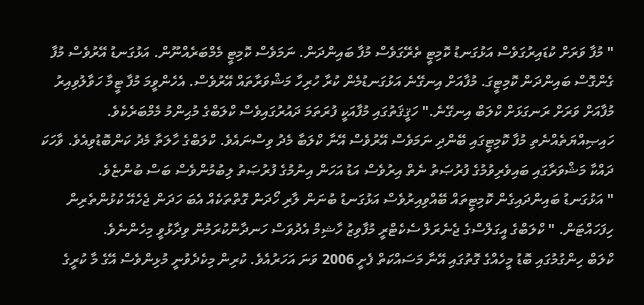" މުފާ ވަރަށް ކުޑައިރުގަވެސް އަޅުގަނޑު ކޮމިޓީ ތެރޭގަވެސް މުފާ ބައިންދަން. ނަމަވެސް ކޮމިޓީ މެމްބަރެއްނޫން. އަޅުގަނޑު އޭރުވެސް މުފާ ގެންގޮސް ބައިންދަން ކޮމިޓީގަ. މުފާއަށް އިނގޭނެ އަޅުގަނޑުމެން ކުރާ ހުރިހާ މަޝްވަރާތައް އޭރުވެސް. އެހެންވީމަ މުފާ ޓީމާ ހަވާލުވިއިރު މުފާއަށް ވަރަށް ރަނގަޅަށް ކްލަބް އިނގޭނެ." ހަޤީޤަތުގައި މުފާއަކީ ފުރަތަމަ ދައުރުގައިވެސް ކްލަބްގެ މުޙިންމު މެމްބަރެކެވެ. ހައިޞިއްޔަތެއްނެތި މުފާ ކޮމިޓީގައި ބޭންދި ނަމަވެސް އޭރުވެސް އޭނާ ކްލަބާ މެދު ވިސްނައެވެ. ކްލަބްގެ ހާލަތާ މެދު ކަންބޮޑުވިއެވެ. ވާހަކަ ދައްކާ މަޝްވަރާގައި ބައިވެރިވުމުގެ ފުރުޞަތު ނެތް އިރުވެސް އަޑު އަހަން އިނުމުގެ ފުރުޞަތު ލިބުމުންވެސް ބަސް ބުންޏެވެ.
" އަޅުގަނޑު ބައިންދައިގެން ކޮމިޓީތައް ބޭއްވިއިރުވެސް އަޅުގަނޑު ބުނަން ލާރި ހޯދަން ގޮތްތަކެއް އެބަ ހަދަން ޖެހެއޭ ކުޅުންތެރިން ހިފަހައްޓަން. " ކްލަބްގެ އީގަލްސްގެ ޖެނެރަލް ސެކެޓްރީ މުފާވިޒު ހާޝިމް އެދުވަސް ހަނދާންކުރަމުން ވިދާޅުވީ މިހެންނެވެ.
ކްލަބް ހިންގުމުގައި ބޮޑު މީހެއްގެ ގޮތުގައި އޭނާ މަސައްކަތް ފެށީ 2006 ވަނަ އަހަރުއެވެ. ކުރިން މިކެދެވުނީ މުޅިންވެސް އޭގެ މާ ކުރީގެ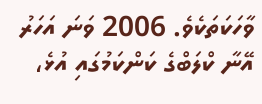ވާހަކަތަކެވެ. 2006 ވަނަ އަހަރު އޭނާ ކްލަބްގެ ކަންކަމުގައި އުޅެ،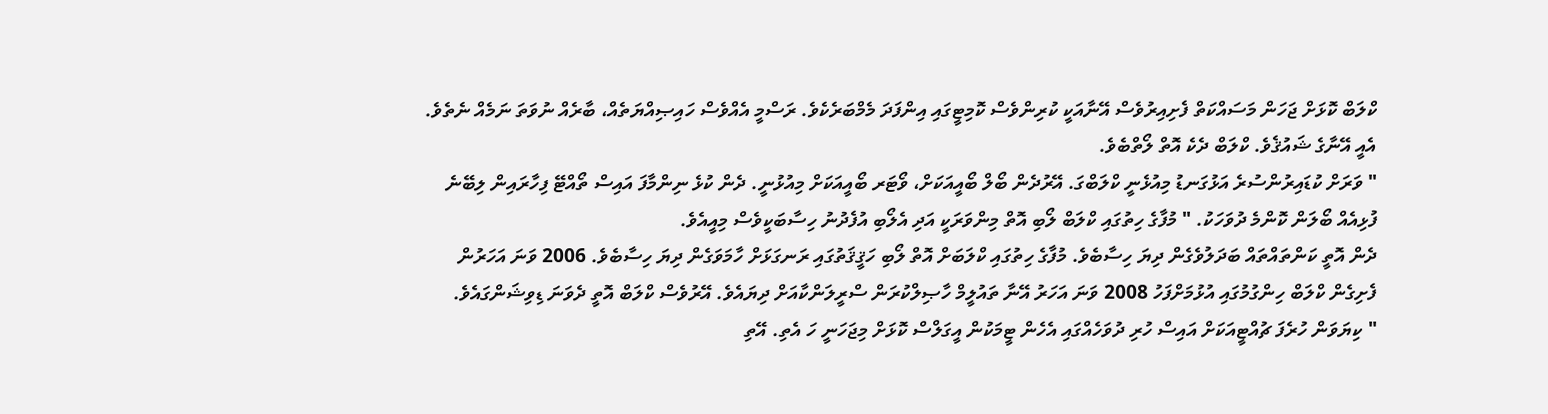ކްލަބް ކޮޅަށް ޖަހަން މަސައްކަތް ފެށިއިރުވެސް އޭނާއަކީ ކުރިންވެސް ކޮމިޓީގައި އިންފަދަ މެމްބަރެކެވެ. ރަސްމީ އެއްވެސް ހައިޞިއްޔަތެއް، ބާރެއް ނުވަތަ ނަމެއް ނެތެވެ. އެއީ އޭނާގެ ޝައުޤެވެ. ކްލަބް ދެކެ އޮތް ލޯތްބެވެ.
" ވަރަށް ކުޑައިރުންސުރެ އަޅުގަނޑު މިއުޅެނީ ކްލަބްގަ. އޭރުދެން ބޯލް ބޯއީއަކަށް، ވޯޓަރ ބޯއީއަކަށް މިއުޅުނީ. ދެން ކުޅެ ނިންމާފަ އައިސް ތޯއްޓޭ ފިހާރައިން ލިބޭނެ ފުޅިއެއް ބޯލަން ކޮންމެ ދުވަހަކު. " މުފާގެ ހިތުގައި ކްލަބް ލޯބި އޮތް މިންވަރަކީ އަދި އެލޯބި އުފެދުނު ހިސާބަކީވެސް މިއީއެވެ.
ދެން އޮތީ ކަންތައްތައް ބަދަލުވެގެން ދިޔަ ހިސާބެވެ. މުފާގެ ހިތުގައި ކްލަބަށް އޮތް ލޯބި ހަޤީޤަތުގައި ރަނގަޅަށް ހާމަވަގެން ދިޔަ ހިސާބެވެ. 2006 ވަނަ އަހަރުން ފެށިގެން ކްލަބް ހިންގުމުގައި އުޅުމަށްފަހު 2008 ވަނަ އަހަރު އޭނާ ތައުލީމް ހާޞިލްކުރަން ސްރީލަންކާއަށް ދިޔައެވެ. އޭރުވެސް ކްލަބް އޮތީ ދެވަނަ ޑިވިޝަންގައެވެ.
" ކިޔަވަން ހުރެފަ ޗުއްޓީއަކަށް އައިސް ހުރި ދުވަހެއްގައި އެހެން ޓީމަކުން އީގަލްސް ކޮޅަށް މިޖަހަނީ ހަ އެތި. އޭތި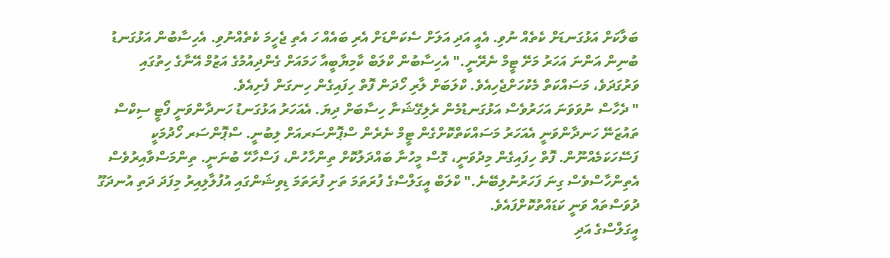ބަލާކަށް އަޅުގަނޑަށް ކެތެއް ނުވި. އެއީ އަދި އަލަށް ސެކަންޑަށް އެރި ބައެއް ހަ އެތި ޖެހީމަ ކެތެއްނުވި. އެހިސާބުން އަޅުގަނޑު ބުނިން އަންނަ އަހަރު މަށޭ ޓީމް ނެރޭނީ." އެހިސާބުން ކްލަބް ކާމިޔާބީއާ ހަމައަށް ގެންދިއުމުގެ އަޒުމް އޭނާގެ ހިތުގައި ވަރުގަދަވެ، މަސައްކަތް މެކުހަށްޖެހިއެވެ. ކްލަބަށް ލާރި ހޯދަން ފޮތް ހިފައިގެން ހިނގަން ފެށިއެވެ.
" ދެހާސް ނުވަވަނަ އަހަރުވެސް އަޅުގަނޑުމެން ރެލިގޭޝަނާ ހިސާބަށް ދިޔަ. އެއަހަރު އަޅުގަނޑު ހަނދާންވަނީ ފޯޓީ ސިކްސް ތައުޒަނޭ ހަނދާންވަނީ އެއަހަރު މަސައްކަތްކޮށްގެން ޓީމް ނެރެން ސްޕޮންސަރއަށް ލިބުނީ. ސްޕޮންސަރ ހޯދުމަކީ ފަސޭހަކަމެއްނޫން. ފޮތް ހިފައިގެން މިދުވަނީ، ގޮސް މީހުނާ ބައްދަލުކޮށް ތިންހާހުން، ފަސްހާހޭ ބުނަނީ. ތިންމަސްވާއިރުވެސް އެތިންހާސްވެސް ގިނަ ފަހަރުނުލިބޭނެ." ކްލަބް އީގަލްސްގެ ފުރަތަމަ ތަށި ފުރަތަމަ ޑިވިޝަންގައި އުފުލާލިއިރު މިފަދަ ދަތި އުނދަގޫ ދުވަސްތައް ވަނީ ކަޑައްތުކޮށްފައެވެ.
އީގަލްސްގެ އަދި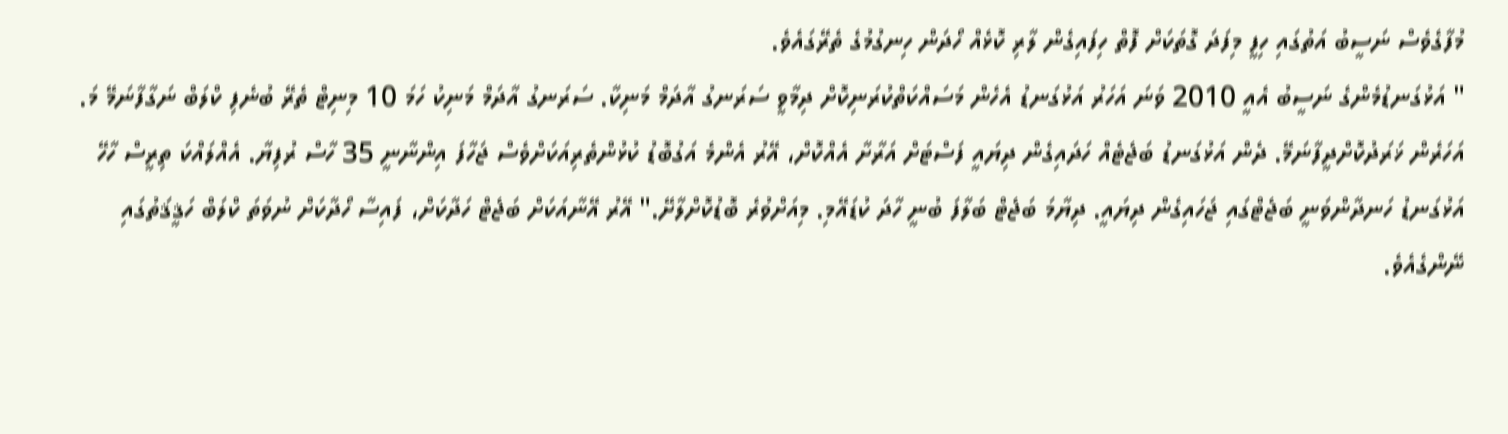މުފާގެވެސް ނަސީބު އަތުގައި ހިފީ މިފަދަ ގޮތަކަށް ފޮތް ހިފައިގެން ލާރި ކޮޅެއް ހޯދަން ހިނގުމުގެ ތެރޭގައެވެ.
" އަޅުގަނޑުމެންގެ ނަސީބު އެއީ 2010 ވަނަ އަހަރު އަޅުގަނޑު އެހެން މަސައްކަތްކުރަނިކޮށް ދިމާވީ ސަރަނގު އާދަމް މަނިކާ. ސަރަނގު އާދަމް މަނިކު ހަމަ 10 މިނިޓް ތެރޭ ބުނެފި ކްލަބް ނަގާފާނަމޭ މަ. އަހަރެން ޚަރަދުކޮށްދީފާނަމޭ. ދެން އަޅުގަނޑު ބަޖެޓެއް ހަދައިގެން ދިޔައީ ފަސްޓަށް އަރާށާ އެއްކޮށް، އޭރު އެންމެ އަގުބޮޑު ކުޅުންތެރިއަކަށްވެސް ޖަހާފަ އިންނާނީ 35 ހާސް ރުފިޔާ. އެއްލައްކަ ތިރީސް ހާހޭ އަޅުގަނޑު ހަނދާންވަނީ ބަޖެޓްގައި ޖަހައިގެން ދިޔައީ. ދިޔާމަ ބަޖެޓް ބަލާފަ ބުނީ ހާދަ ކުޑައޭމި. މިއަށްވުރެ ބޮޑުކޮށްލާށޭ." އޭރު އޭނާއަކަށް ބަޖެޓް ހަދާކަށް، ފައިސާ ހޯދާކަށް ނުވަތަ ކްލަބް ހަޤީޤަތުގައި ނޭންގެއެވެ.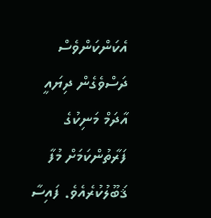އެކަންކަންވެސް ދަސްވެގެން ދިޔައީ އާދަމް މަނިކުގެ ފަރާތުންކަމަށް މުފާ ޤަބޫލުކުރެއެވެ. ފައިސާ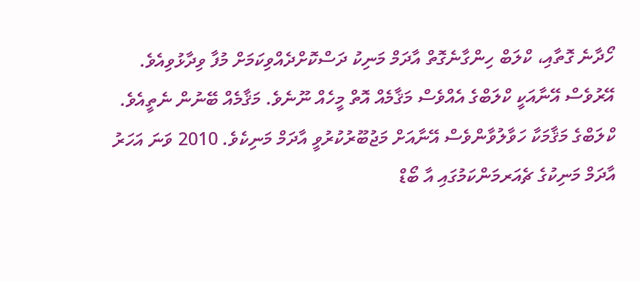ހޯދާނެ ގޮތާއި، ކްލަބް ހިންގާނެގޮތް އާދަމް މަނިކު ދަސްކޮށްދެއްވިކަމަށް މުފާ ވިދާޅުވިއެވެ.
އޭރުވެސް އޭނާއަކީ ކްލަބްގެ އެއްވެސް މަޤާމެއް އޮތް މީހެއް ނޫނެވެ. މަޤާމެއް ބޭނުން ނެތީއެވެ. ކްލަބްގެ މަޤާމަކާ ހަވާލުވާންވެސް އޭނާއަށް މަޖުބޫރުކުރުވީ އާދަމް މަނިކެވެ. 2010 ވަނަ އަހަރު އާދަމް މަނިކުގެ ޗެއަރމަންކަމުގައި އާ ބޯޑް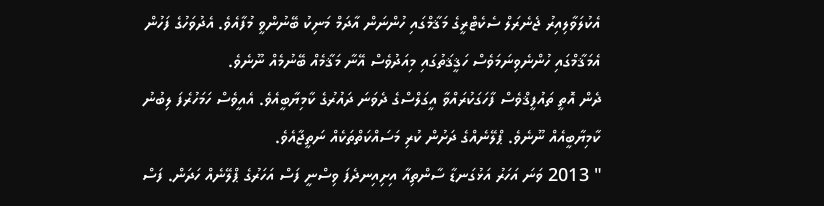އެކުލަވާލިއިރު ޖެނެރަލް ސެކެޓްރީގެ މަޤާމްގައި ހުންނަން އާދަމް މަނިކު ބޭނުންވީ މުފާއެވެ. އެދުވަހުގެ ފަހުން އެމަޤާމްގައި ހުންނެވިނަމަވެސް ހަޤީޤަތުގައި މިއަދުވެސް އޭނާ މަޤާމެއް ބޭނުމެއް ނޫނެވެ.
ދެން އޮތީ ތައުފީޤްވެސް ފާހަގަކުރައްވާ އީގަލްސްގެ ދެވަނަ ދައުރުގެ ކާމިޔާބީއެވެ. އެއީވެސް ހަމަހުރެފަ ލިބުނު ކާމިޔާބީއެއް ނޫނެވެ. ޕްލޭނެއްގެ ދަށުން ކުރި މަސައްކަތްތަކެއް ނަތީޖާއެވެ.
" 2013 ވަނަ އަހަރު އަޅުގަނޑާ ސާންތިއާ އިށިއިނދެފަ ވިސްނީ ފަސް އަހަރުގެ ޕްލޭނެއް ހަދަން. ފަސް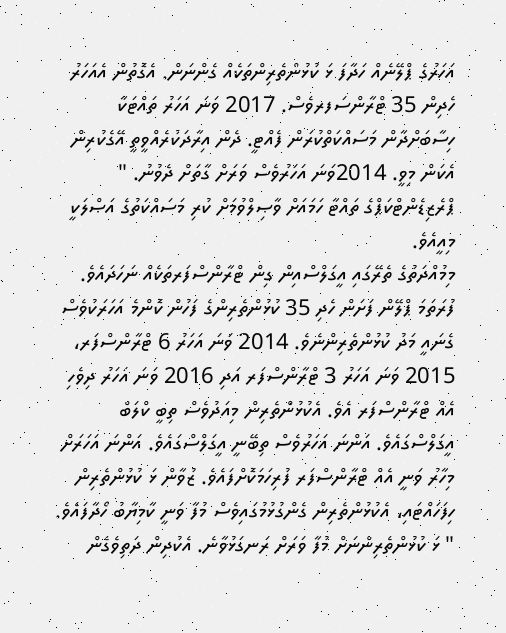އަހަރުގެ ޕްލޭނެއް ހަދާފަ ޅަ ކުޅުންތެރިންތަކެއް ގެންނަން. އެގޮތުން އެއަހަރު ހެދިން 35 ޓްރާންސަފރވެސް. 2017 ވަނަ އަހަރު ތައްޓަކާ ހިސާބަށްދާން މަސައްކަތްކުރަން ފެއްޓީ. ދެން އިރާދަކުރެއްވީތީ އޭގެކުރިން އެކަން މިވީ. 2014ވަނަ އަހަރުވެސް ވަރަށް ގާތަށް ދެވުނު. " ޕްރެޒިޑެންޓްކަޕްގެ ތައްޓާ ހަމައަށް ވާޞިލްވުމަށް ކުރި މަސައްކަތުގެ އަޞްލަކީ މިއީއެވެ.
މިމުއްދަތުގެ ތެރޭގައި އީގަލްސްއިން ގިން ޓްރާންސްފަރތަކެއް ނަހަދައެވެ. ފުރަތަމަ ޕްލޭން ފަށަން ހެދި 35 ކުޅުންތެރިންގެ ފަހުން ކޮންމެ އަހަރަކުވެސް ގެނައީ މަދު ކުޅުންތެރިންނެވެ. 2014 ވަނަ އަހަރު 6 ޓްރާންސްފަރ، 2015 ވަނަ އަހަރު 3 ޓްރާންސްފަރ އަދި 2016 ވަނަ އަހަރު ދިވެހި އެއް ޓްރާންސްފަރ އެވެ. އެކުޅުންތެރިން މިއަދުވެސް ތިބީ ކްލަބް އީގަލްސްގައެވެ. އަންނަ އަހަރުވެސް ތިބޭނީ އީގަލްސްގައެވެ. އަންނަ އަހަރަށް މިހާރު ވަނީ އެއް ޓްރާންސްފަރ ފުރިހަމަކޮށްފައެވެ. ޒުވާން ޅަ ކުޅުންތެރިން ހިފަހައްޓައި، އެކުޅުންތެރިން ގެންގުޅުމުގައިވެސް މުފާ ވަނީ ކާމިޔާބު ހޯދާފައެވެ.
" ޅަ ކުޅުންތެރިންނަށް މުފާ ވަރަށް ރަނގަޅުވާނެ. އެކުދިން ދަތިވެގެން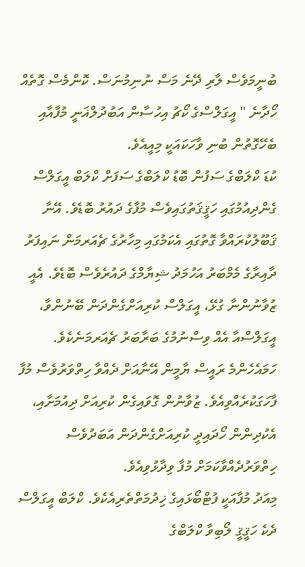ބުނީމަވެސް ލާރި ދޭނެ މަސް ނުނިމުނަސް. ކޮންމެސް ގޮތެއް ހޯދާނެ " އީގަލްސްގެ ކޯޗު އިހުސާން އަބުދުލްޣަނީ މުފާއާއި ބެހޭގޮތުން ބުނި ވާހަކައަކީ މިއީއެވެ.
ކުޑަ ކްލަބްގެ ސަފުން ބޮޑު ކްލަބްގެ ސަފަށް ކްލަބް އީގަލްސް ގެންދިއުމުގައި ހަޤީޤަތުގައިވެސް މުފާގެ ދައުރު ބޮޑެވެ. އޭނާ ޤަބޫލުކުރައްވާ ގޮތުގައި އެކަމުގައި މިހާރުގެ ޗެއަރމަން ނައިފަރު ދާއިރާގެ މެމްބަރު އަހުމަދު ޝިޔާމްގެ ދައުރެވެސް ބޮޑެވެ. އެއީ ޒުވާނުންނާ ގުޅޭ، އީގަލްސް ކުރިއަށްގެންދަން ބޭނުންވާ، އީގަލްސްއާ އެއް ވިސްނުމުގެ ބަރާބަރު ޗެއަރމަނެކެވެ. ހަމައެހެންމެ ރައީސް ޔާމީން އޭނާއަށް ދެއްވާ ހިތްވަރުވެސް މުފާ ފާހަގަކުރެއްވިއެވެ. ޒުވާނުން ގޮވައިގެން ކުރިއަށް ދިއުމަށާއި، އެކުދިންން ހޯދައިދީ ކުރިއަށްގެންދަން އަބަދުވެސް ހިތްވަރުދެއްވާކަމަށް މުފާ ވިދާޅުވިއެވެ.
މިއަދު މުފާއަކީ ފުޓްބޯޅައިގެ ޚިދުމަތްތެރިއެކެވެ. ކްލަބް އީގަލްސް ދެކެ ހަޤީޤީ ލޯބިވާ ކްލަބްގެ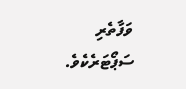ވަފާތެރި ސަޕޯޓަރެކެވެ.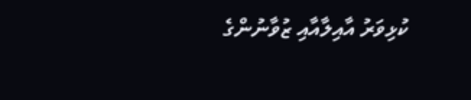ކުޅިވަރު އާއިލާއާއި ޒުވާނުންގެ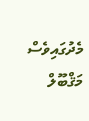މެދުގައިވެސް މަޤްބޫލް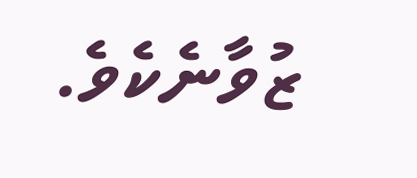ޒުވާނެކެވެ.